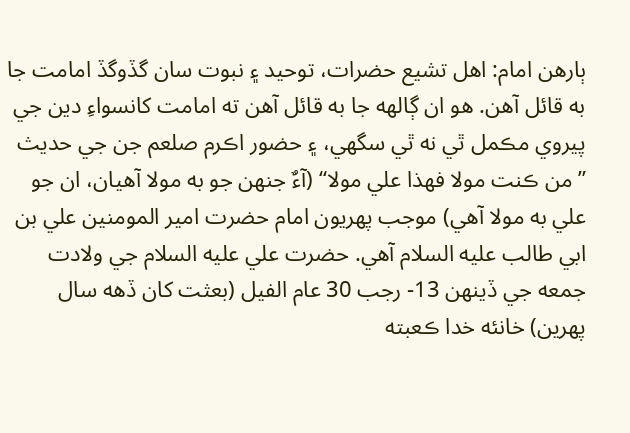ٻارهن امام: اهل تشيع حضرات، توحيد ۽ نبوت سان گڏوگڏ امامت جا به قائل آهن. هو ان ڳالهه جا به قائل آهن ته امامت کانسواءِ دين جي پيروي مڪمل ٿي نه ٿي سگهي، ۽ حضور اڪرم صلعم جن جي حديث ”من ڪنت مولا فهذا علي مولا“ (آءٌ جنهن جو به مولا آهيان، ان جو علي به مولا آهي) موجب پهريون امام حضرت امير المومنين علي بن ابي طالب عليه السلام آهي. حضرت علي عليه السلام جي ولادت جمعه جي ڏينهن 13- رجب 30 عام الفيل (بعثت کان ڏهه سال پهرين) خانئه خدا ڪعبته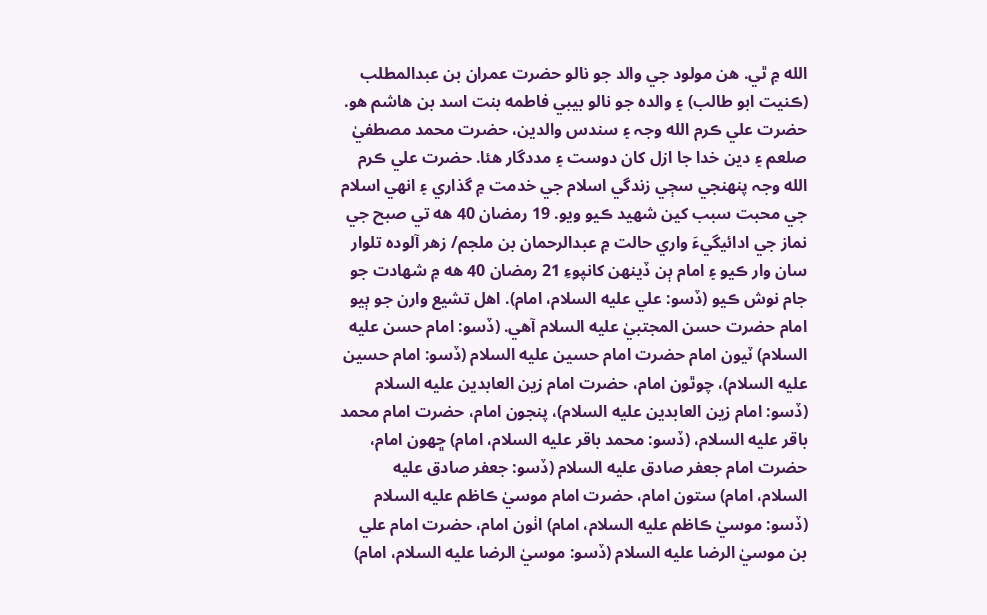الله ۾ ٿي. هن مولود جي والد جو نالو حضرت عمران بن عبدالمطلب (ڪنيت ابو طالب) ۽ والده جو نالو بيبي فاطمه بنت اسد بن هاشم هو. حضرت علي ڪرم الله وجہ ۽ سندس والدين، حضرت محمد مصطفيٰ صلعم ۽ دين خدا جا ازل کان دوست ۽ مددگار هئا. حضرت علي ڪرم الله وجہ پنهنجي سڄي زندگي اسلام جي خدمت ۾ گذاري ۽ انهي اسلام جي محبت سبب کين شهيد ڪيو ويو. 19 رمضان 40 هه تي صبح جي نماز جي ادائيگيءَ واري حالت ۾ عبدالرحمان بن ملجم/ زهر آلوده تلوار سان وار ڪيو ۽ امام ٻن ڏينهن کانپوءِ 21 رمضان 40 هه ۾ شهادت جو جام نوش ڪيو (ڏسو: علي عليه السلام، امام). اهل تشيع وارن جو ٻيو امام حضرت حسن المجتبيٰ عليه السلام آهي. (ڏسو: امام حسن عليه السلام) ٽيون امام حضرت امام حسين عليه السلام (ڏسو: امام حسين عليه السلام)، چوٿون امام، حضرت امام زين العابدين عليه السلام (ڏسو: امام زين العابدين عليه السلام)، پنجون امام، حضرت امام محمد باقر عليه السلام، (ڏسو: محمد باقر عليه السلام، امام) ڇهون امام، حضرت امام جعفر صادق عليه السلام (ڏسو: جعفر صادق عليه السلام، امام) ستون امام، حضرت امام موسيٰ ڪاظم عليه السلام (ڏسو: موسيٰ ڪاظم عليه السلام، امام) اٺون امام، حضرت امام علي بن موسيٰ الرضا عليه السلام (ڏسو: موسيٰ الرضا عليه السلام، امام)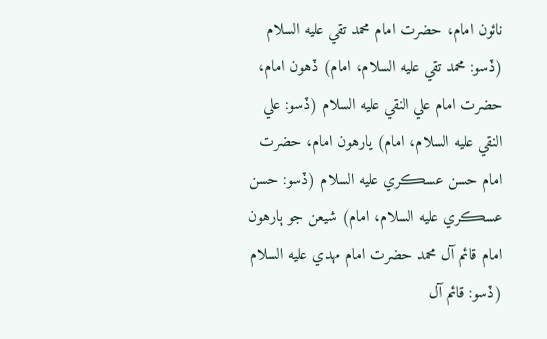نائون امام، حضرت امام محمد تقي عليه السلام (ڏسو: محمد تقي عليه السلام، امام) ڏهون امام، حضرت امام علي النقي عليه السلام (ڏسو: علي النقي عليه السلام، امام) يارهون امام، حضرت امام حسن عسڪري عليه السلام (ڏسو: حسن عسڪري عليه السلام، امام) شيعن جو ٻارهون امام قائم آل محمد حضرت امام مهدي عليه السلام (ڏسو: قائم آل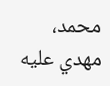محمد، مهدي عليه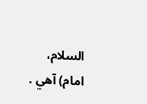السلام، امام) آهي .